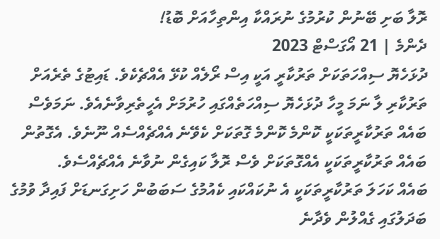ރޮލާ ބަށި ބޭނުން ކުރުމުގެ ނުރައްކާ އިންތިހާއަށް ބޮޑު!
ދެންމެ | 21 އޯގަސްޓް 2023
ދުޅަހެޔޮ ސިއްހަތަކަށް ތަރުކާރީ އަކީ އިސް ރޯލެއް ކުޅޭ އެއްޗެކެވެ. ޑައިޓުގެ ތެރެއަށް ތަރުކާރި ލާ ނަމަ މީހާ ދުޅަހެޔޮ ސިއްހަތެއްގައި ހުރުމަށް އެހީތެރިވާނެއެވެ. ނަމަވެސް ބައެއް ތަރުކާރީތަކަކީ ކޮންމެ ކޮންމެ ގޮތަކަށް ކެވޭނެ އެއްޗެއްސެއް ނޫނެވެ. އެގޮތުން ބައެއް ތަރުކާރީތަކަކީ އެއްގޮތަކަށް ވެސް ރޮލާ ކައިގެން ނުވާނެ އެއްޗެއްސެވެ.
ބައެއް ކަހަލަ ތަރުކާރީތަކަކީ އެ ނުކައްކައި ކެއުމުގެ ސަބަބުން ހަށިގަނޑަށް ފައިދާ ވުމުގެ ބަދަލުގައި ގެއްލުން ވެދާނެ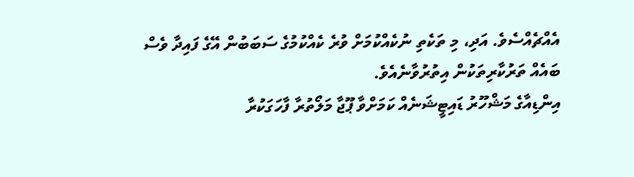އެއްޗެއްސެވެ. އަދި، މި ތަކެތި ނުކެއްކުމަށް ވުރެ ކެއްކުމުގެ ސަބަބުން އޭގެ ފައިދާ ވެސް ބައެއް ތަރުކާރިތަކުން އިތުރުވާނެއެވެ.
އިންޑިއާގެ މަޝްހޫރު ޑައިޓީޝަނެއް ކަމަށްވާ ޕޫޖާ މަލޯތުރާ ފާހަގަކުރާ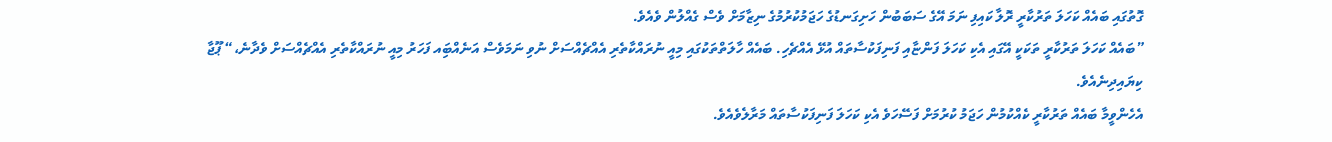ގޮތުގައި ބައެއް ކަހަލަ ތަރުކާރީ ރޮލާ ކައިފި ނަމަ އޭގެ ސަބަބުން ހަށިގަނޑުގެ ހަޖަމުކުރުމުގެ ނިޒާމަށް ވެސް ގެއްލުން ވެއެވެ.
”ބައެއް ކަހަލަ ތަރުކާރީ ތަކަކީ އޭގައި އެކި ކަހަލަ ފަންޏާއި ފަނިފަކުސާތައް އުޅޭ އެއްޗެހި. ބައެއް ހާލަތްތަކުގައި މިއީ ނުރައްކާތެރި އެއްޗެއްސަށް ނުވި ނަމަވެސް އަނެއްބަިއ ފަހަރު މިއީ ނުރައްކާތެރި އެއްޗެއްސަށް ވެދާނެ،“ ޕޫޖާ ކިޔައިދިނެއެވެ.
އެހެންވީމާ ބައެއް ތަރުކާރީ ކެއްކުމުން ހަޖަމު ކުރުމަށް ފަސޭހަވެ އެކި ކަހަލަ ފަނިފަކުސާތައް މަރާލެވެއެވެ.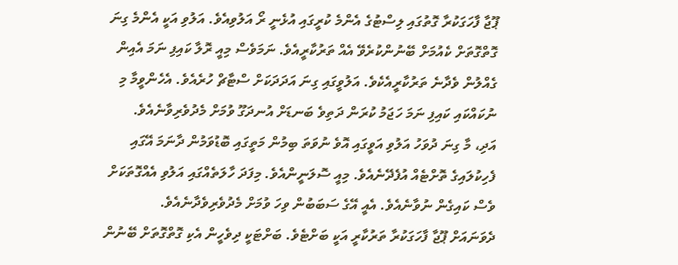ޕޫޖާ ފާހަގަކުރާ ގޮތުގައި ލިސްޓުގެ އެންމެ ކުރީގައި އުޅެނީ ރޯ އަލުވިއެވެ. އަލުވި އަކީ އެންމެ ގިނަ ގޮތްގޮތަށް ކެއުމަށް ބޭނުންކުރެވޭ އެއް ތަރުކާރީއެވެ. ނަމަވެސް މިއީ ރޮލާ ކައިފި ނަމަ އެއިން ގެއްލުން ވެދާނެ ތަރުކާރީއެކެވެ. އަލުވީގައި ގިނަ އަދަދަކަށް ސްޓާޗް ހުރެއެވެ. އެހެންވީމާ މި ނުކައްކައި ކައިފި ނަމަ ހަޖަމު ކުރަން ދަތިވެ ބަނޑަށް އުނދަގޫ ވުމަށް މެދުވެރިވާނެއެވެ.
އަދި، މާ ގިނަ ދުވަހު އަލުވި އަވީގައި އޮވެ ނުވަތަ ބިމުން މަތީގައި ބޮޑުވަމުން ދާނަމަ އޭގައި ފެހިކުލައިގެ ތޮށްޓެއް އުފެދޭނެއެވެ. މިއީ ސޮލަނީންއެވެ. މިފަދަ ހާލަތެއްގައި އަލުވި އެއްގޮތަކަށް ވެސް ކައިގެން ނުވާނެއެވެ. އެއީ އޭގެ ސަބަބުން ވިހަ ވުމަށް މެދުވެރިވެދާނެއެވެ.
ދެވަނައަށް ޕޫޖާ ފާހަގަކުރާ ތަރުކާރީ އަކީ ބަށްޓެވެ. ބަށްޓަކީ ދިވެހީން އެކި ގޮތްގޮތަށް ބޭނުން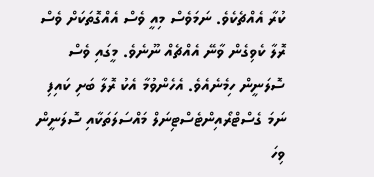ކުރާ އެއްޗެކެވެ. ނަމަވެސް މިއީ ވެސް އެއްގޮތަކަށް ވެސް ރޮލާ ކެވިގެން ވާނޭ އެއްޗެއް ނޫނެވެ. މީގައި ވެސް ސޮލަނީން ހިމެނެއެވެ. އެހެންވުމާ އެކު ރޮލާ ބަށި ކައިފި ނަމަ ގެސްޓްރޯއިންޓެސްޓިނަލް މައްސަލަތަކާއި ސޮލަނީން ވިހަ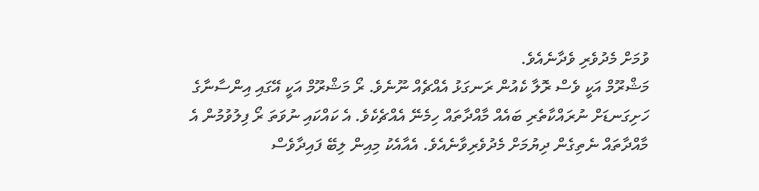ވުމަށް މެދުވެރި ވެދާނެއެވެ.
މަޝްރޫމް އަކީ ވެސް ރޮލާ ކެއުން ރަނގަޅު އެއްޗެއް ނޫނެވެ. ރޯ މަޝްރޫމް އަކީ އޭގައި އިންސާނާގެ ހަށިގަނޑަށް ނުރައްކާތެރި ބައެއް މާއްދާތައް ހިމެނޭ އެއްޗެކެވެ. އެ ކައްކައި ނުވަތަ ރޯ ފިލުވުމުން އެ މާއްދާތައް ނެތިގެން ދިޔުމަށް މެދުވެރިވާނެއެވެ. އެއާއެކު މިއިން ލިބޭ ފައިދާވެސް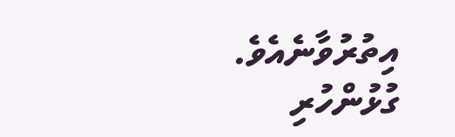އިތުރުވާނެއެވެ.
ގުޅުންހުރި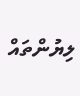ލިޔުންތައް